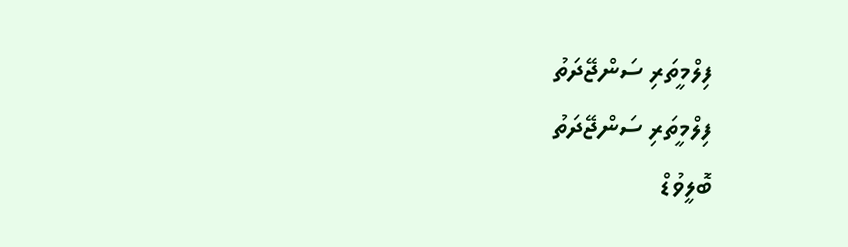ފިލްމީތަރި ސަންޖޭދަތު
ފިލްމީތަރި ސަންޖޭދަތު
ބޮލީވުޑް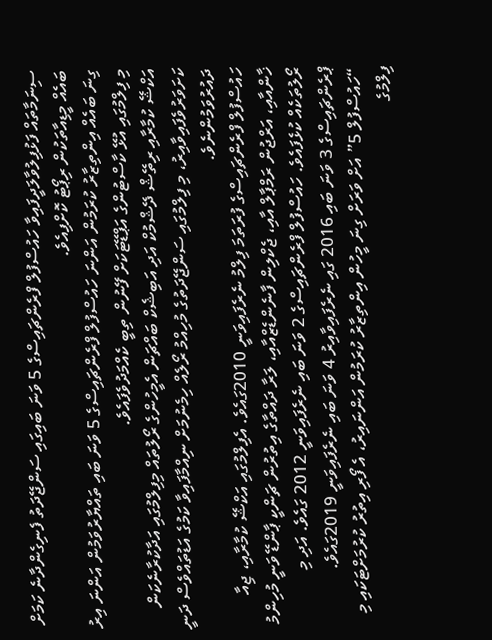ސިނަމާތައް ފަޅުފިލުވާލަދީފައިވާ ހައުސްފުލް ފްރެންޗައިސްގެ 5 ވަނަ ބައިގައި ސަންޖޭދަތު ފެނިގެންދާނެ ކަމަށް ބައެއް މީޑިއާތަކުން ރިޕޯޓު ކޮށްފިއެވެ.
ގިނަ ބައެއް އިންތިޒާރު ކުރަމުން އަންނަ ހައުސްފުލް ފްރެންޗައިސްގެ 5 ވަނަ ބައި ތައްޔާރުވަމުން އަންނަ އިރު މި ފިލްމުގައި އުޅޭ ކާސްޓުންގެ އަޕްޑޭޓަކަށް ފޭނުން ތިބީ ކެއްމަދުވެފައެވެ.
އަކްޝޭ ކުމާރާއި ރިތޭޝް ދޭޝްމުކް އަދި އަބިޝެކް ބައްޗަން އެމީހުންގެ ރޯލުތައް މިފިލްމުގައި އަދާކުރާނެކަން ކަށަވަރުވެފައިވާއިރު، މި ފިލްމުގައި ސަންޖޭދަތުގެ މުހިއްމު ރޯލެއް ހިމެނުމަށް ނިއްމާފައިވާ ކަމުގެ އަޑުތައްވެސް ދަނީ ދައުރުވަމުންނެވެ.
ހައުސްފުލް ފްރެންޗައިސްގެ ފުރަތަމަ ފިލްމު ނެރެފައިވަނީ 2010ގައެވެ. އެފިލްމުގައި އަކްޝޭ ކުމާރާއި، ޖިއާ ޚާންއާއި، އަރްޖުން ރަމްޕާލް އާއި، ޖެކްލިން ފާނެންޑެޒްއާއި، ލަރާ ދައްތާގެ އިތުރުން ޗަންކީ ޕާންޑޭ ވަނީ މުހިންމު ރޯލުތަކެއް ކުޅެފައެވެ. ހައުސްފުލް ފްރެންޗައިސްގެ 2 ވަނަ ބައި ނެރެފައިވަނީ 2012 ގައެވެ. އަދި މި ޕްރެންޗައިސްގެ 3 ވަނަ ބައި 2016 ގައި ނެރެފައިވާއިރު 4 ވަނަ ބައި ނެރެފައިވަނީ 2019ގައެވެ.
“ހައުސްފުލް 5” އަށް ވަރަށް ގިނަ މީހުން އިންތިޒާރު ކުރަމުން އަންނައިރު، އެ ފޯރި އިތުރު ކުރުމަށްޓަކައި މި ފިލްމުގެ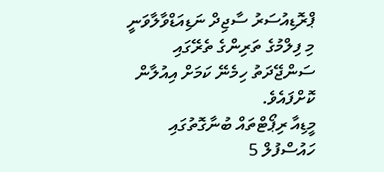ޕްރޮޑިއުސަރު ސާޖިދް ނަޑިއަޑްވާލާވަނީ މި ފިލްމުގެ ތަރިންގެ ތެރޭގައި ސަންޖޭދަތު ހިމެނޭ ކަމަށް އިއުލާން ކޮށްފައެވެ.
މީޑިއާ ރިޕޯޓްތައް ބުނާގޮތުގައި ހައުސްފުލް 5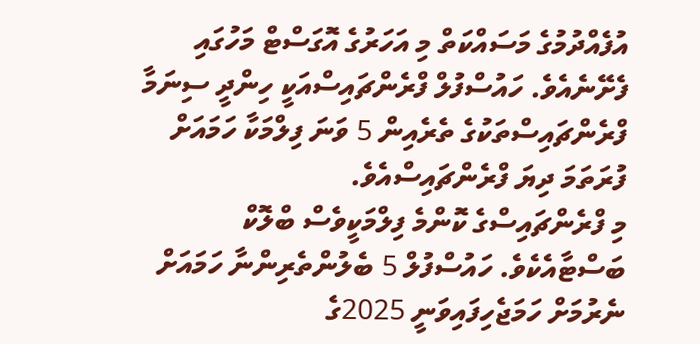އުފެއްދުމުގެ މަސައްކަތް މި އަހަރުގެ އޮގަސްޓް މަހުގައި ފެށޭނެއެވެ. ހައުސްފުލް ފްރެންޗައިސްއަކީ ހިންދީ ސިނަމާ ފްރެންޗައިސްތަކުގެ ތެރެއިން 5 ވަނަ ފިލްމަކާ ހަމައަށް ފުރަތަމަ ދިޔަ ފްރެންޗައިސްއެވެ.
މި ފްރެންޗައިސްގެ ކޮންމެ ފިލްމަކީވެސް ބްލޮކް ބަސްޓާއެކެވެ. ހައުސްފުލް 5 ބެލުންތެރިންނާ ހަމައަށް ނެރުމަށް ހަމަޖެހިފައިވަނީ 2025ގެ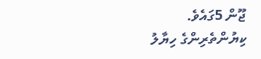ޖޫން 5ގައެވެ.
ކިޔުންތެރިންގެ ހިޔާލު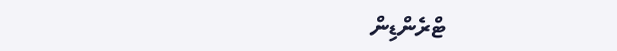ޓްރެންޑިން